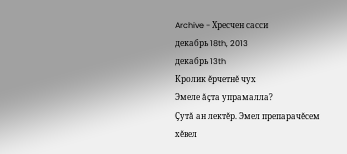Archive - Хресчен сасси
декабрь 18th, 2013
декабрь 13th
Кролик ĕрчетнĕ чух
Эмеле ăçта упрамалла?
Çутă ан лектĕр. Эмел препарачĕсем хĕвел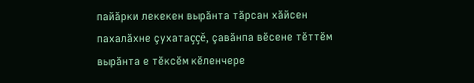пайăрки лекекен вырăнта тăрсан хăйсен пахалăхне çухатаççĕ, çавăнпа вĕсене тĕттĕм вырăнта е тĕксĕм кĕленчере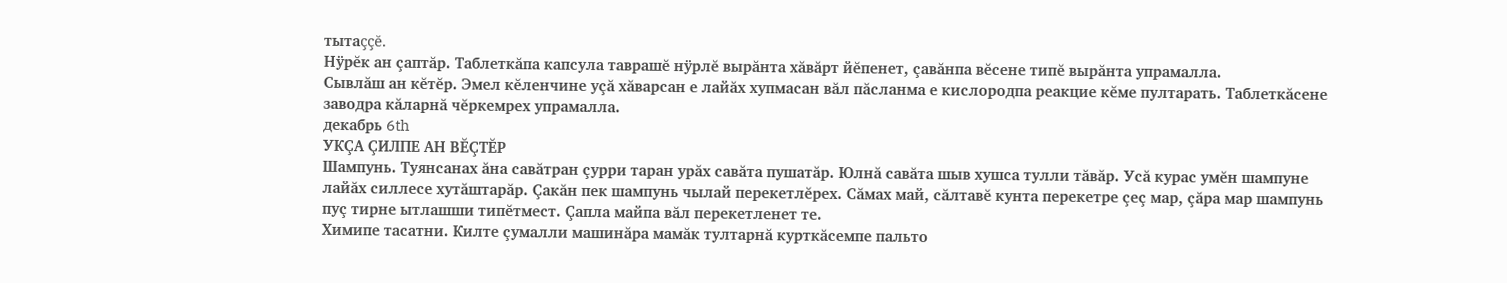тытаççĕ.
Нÿрĕк ан çаптăр. Таблеткăпа капсула таврашĕ нÿрлĕ вырăнта хăвăрт йĕпенет, çавăнпа вĕсене типĕ вырăнта упрамалла.
Сывлăш ан кĕтĕр. Эмел кĕленчине уçă хăварсан е лайăх хупмасан вăл пăсланма е кислородпа реакцие кĕме пултарать. Таблеткăсене заводра кăларнă чĕркемрех упрамалла.
декабрь 6th
УКÇА ÇИЛПЕ АН ВĔÇТĔР
Шампунь. Туянсанах ăна савăтран çурри таран урăх савăта пушатăр. Юлнă савăта шыв хушса тулли тăвăр. Усă курас умĕн шампуне лайăх силлесе хутăштарăр. Çакăн пек шампунь чылай перекетлĕрех. Сăмах май, сăлтавĕ кунта перекетре çеç мар, çăра мар шампунь пуç тирне ытлашши типĕтмест. Çапла майпа вăл перекетленет те.
Химипе тасатни. Килте çумалли машинăра мамăк тултарнă курткăсемпе пальто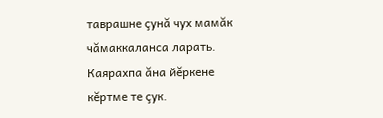таврашне çунă чух мамăк чăмаккаланса ларать. Каярахпа ăна йĕркене кĕртме те çук.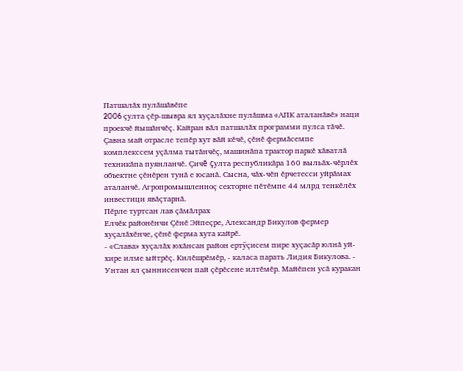Патшалăх пулăшăвĕпе
2006 çулта çĕр-шывра ял хуçалăхне пулăшма «АПК аталанăвĕ» наци проекчĕ йышăнчĕç. Кайран вăл патшалăх программи пулса тăчĕ. Çавна май отрасле тепĕр хут вăй кĕчĕ, çĕнĕ фермăсемпе комплекссем уçăлма тытăнчĕç, машинăпа трактор паркĕ хăватлă техникăпа пуянланчĕ. Çичĕ çулта республикăра 160 выльăх-чĕрлĕх объектне çĕнĕрен тунă е юсанă. Сысна, чăх-чĕп ĕрчетесси уйрăмах аталанчĕ. Агропромышленноç секторне пĕтĕмпе 44 млрд тенкĕлĕх инвестици явăçтарнă.
Пĕрле туртсан лав çăмăлрах
Елчĕк районĕнчи Çĕнĕ Эйпеçре, Александр Бикулов фермер хуçалăхĕнче, çĕнĕ ферма хута кайрĕ.
- «Слава» хуçалăх юхăнсан район ертÿçисем пире хуçасăр юлнă уй-хире илме ыйтрĕç. Килĕшрĕмĕр, - каласа парать Лидия Бикулова. - Унтан ял çыннисенчен пай çĕрĕсене илтĕмĕр. Майĕпен усă куракан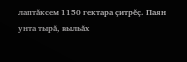лаптăксем 1150 гектара çитрĕç. Паян унта тырă, выльăх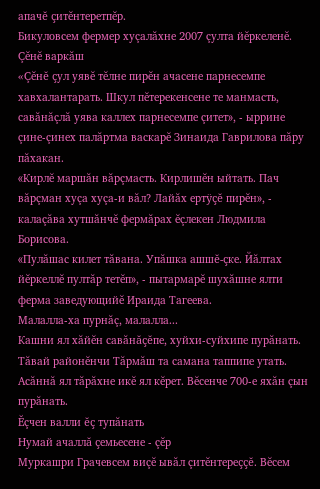апачĕ çитĕнтеретпĕр.
Бикуловсем фермер хуçалăхне 2007 çулта йĕркеленĕ.
Çĕнĕ варкăш
«Çĕнĕ çул уявĕ тĕлне пирĕн ачасене парнесемпе хавхалантарать. Шкул пĕтерекенсене те манмасть, савăнăçлă уява каллех парнесемпе çитет», - ыррине çине-çинех палăртма васкарĕ Зинаида Гаврилова пăру пăхакан.
«Кирлĕ маршăн вăрçмасть. Кирлишĕн ыйтать. Пач вăрçман хуçа хуçа-и вăл? Лайăх ертÿçĕ пирĕн», - калаçăва хутшăнчĕ фермăрах ĕçлекен Людмила Борисова.
«Пулăшас килет тăвана. Упăшка ашшĕ-çке. Йăлтах йĕркеллĕ пултăр тетĕп», - пытармарĕ шухăшне ялти ферма заведующийĕ Ираида Тагеева.
Малалла-ха пурнăç, малалла...
Кашни ял хăйĕн савăнăçĕпе, хуйхи-суйхипе пурăнать. Тăвай районĕнчи Тăрмăш та самана таппипе утать.
Асăннă ял тăрăхне икĕ ял кĕрет. Вĕсенче 700-е яхăн çын пурăнать.
Ĕçчен валли ĕç тупăнать
Нумай ачаллă çемьесене - çĕр
Муркашри Грачевсем виçĕ ывăл çитĕнтереççĕ. Вĕсем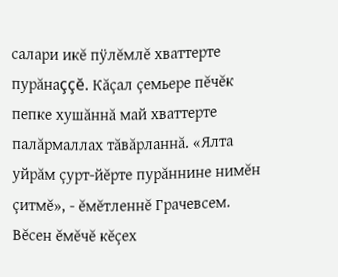салари икĕ пÿлĕмлĕ хваттерте пурăнаççĕ. Кăçал çемьере пĕчĕк пепке хушăннă май хваттерте палăрмаллах тăвăрланнă. «Ялта уйрăм çурт-йĕрте пурăннине нимĕн çитмĕ», - ĕмĕтленнĕ Грачевсем. Вĕсен ĕмĕчĕ кĕçех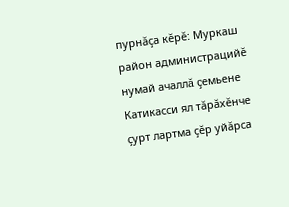пурнăçа кĕрĕ: Муркаш район администрацийĕ нумай ачаллă çемьене Катикасси ял тăрăхĕнче çурт лартма çĕр уйăрса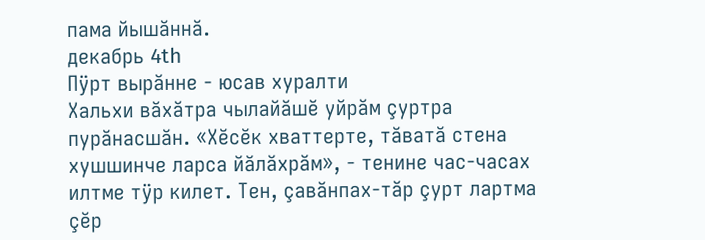пама йышăннă.
декабрь 4th
Пÿрт вырăнне - юсав хуралти
Хальхи вăхăтра чылайăшĕ уйрăм çуртра пурăнасшăн. «Хĕсĕк хваттерте, тăватă стена хушшинче ларса йăлăхрăм», - тенине час-часах илтме тÿр килет. Тен, çавăнпах-тăр çурт лартма çĕр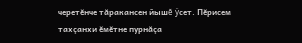черетĕнче тăракансен йышĕ ÿсет. Пĕрисем тахçанхи ĕмĕтне пурнăçа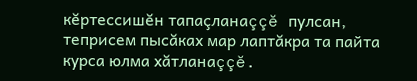кĕртессишĕн тапаçланаççĕ пулсан, теприсем пысăках мар лаптăкра та пайта курса юлма хăтланаççĕ.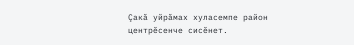Çакă уйрăмах хуласемпе район центрĕсенче сисĕнет.